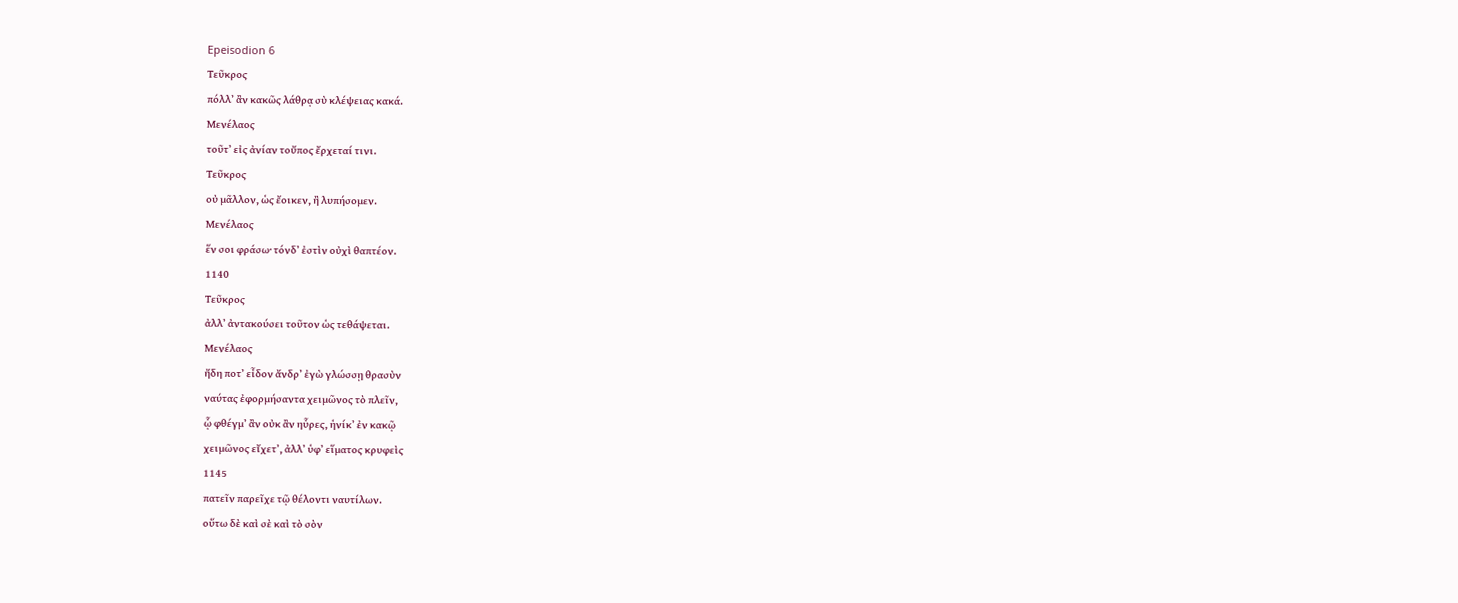Epeisodion 6
Τεῦκρος
πόλλʼ ἂν κακῶς λάθρᾳ σὺ κλέψειας κακά.
Μενέλαος
τοῦτʼ εἰς ἀνίαν τοὔπος ἔρχεταί τινι.
Τεῦκρος
οὐ μᾶλλον, ὡς ἔοικεν, ἢ λυπήσομεν.
Μενέλαος
ἕν σοι φράσω· τόνδʼ ἐστὶν οὐχὶ θαπτέον.
1140
Τεῦκρος
ἀλλʼ ἀντακούσει τοῦτον ὡς τεθάψεται.
Μενέλαος
ἤδη ποτʼ εἶδον ἄνδρʼ ἐγὼ γλώσσῃ θρασὺν
ναύτας ἐφορμήσαντα χειμῶνος τὸ πλεῖν,
ᾧ φθέγμʼ ἂν οὐκ ἂν ηὗρες, ἡνίκʼ ἐν κακῷ
χειμῶνος εἴχετʼ, ἀλλʼ ὑφʼ εἵματος κρυφεὶς
1145
πατεῖν παρεῖχε τῷ θέλοντι ναυτίλων.
οὕτω δὲ καὶ σὲ καὶ τὸ σὸν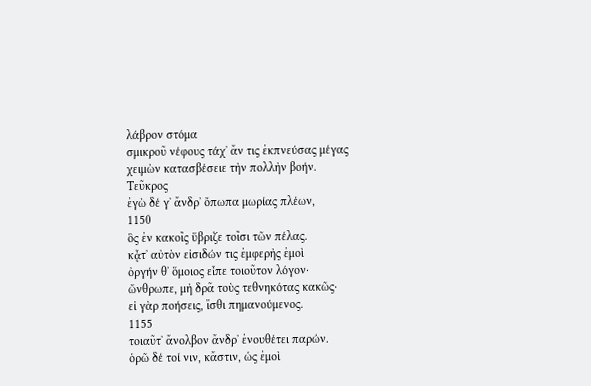λάβρον στόμα
σμικροῦ νέφους τάχʼ ἄν τις ἐκπνεύσας μέγας
χειμὼν κατασβέσειε τὴν πολλὴν βοήν.
Τεῦκρος
ἐγὼ δέ γʼ ἄνδρʼ ὄπωπα μωρίας πλέων,
1150
ὃς ἐν κακοῖς ὕβριζε τοῖσι τῶν πέλας.
κᾆτʼ αὐτὸν εἰσιδών τις ἐμφερὴς ἐμοὶ
ὀργήν θʼ ὅμοιος εἶπε τοιοῦτον λόγον·
ὤνθρωπε, μὴ δρᾶ τοὺς τεθνηκότας κακῶς·
εἰ γὰρ ποήσεις, ἴσθι πημανούμενος.
1155
τοιαῦτʼ ἄνολβον ἄνδρʼ ἐνουθέτει παρών.
ὁρῶ δέ τοί νιν, κἄστιν, ὡς ἐμοὶ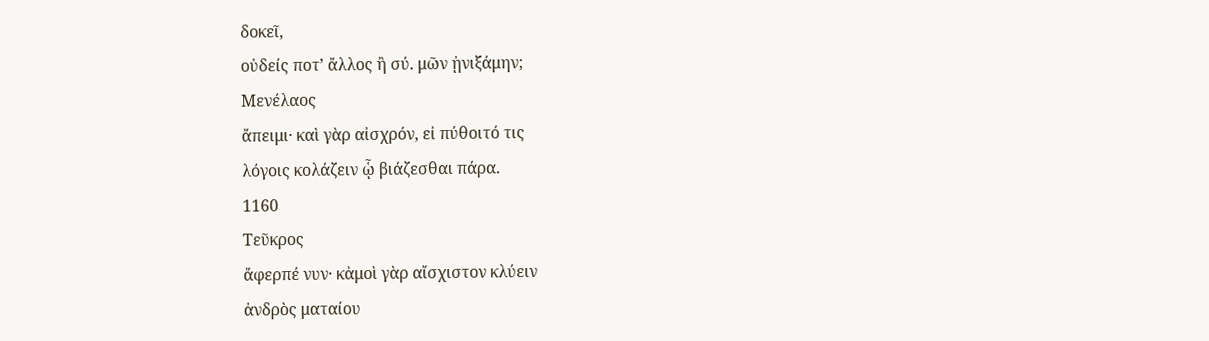δοκεῖ,
οὐδείς ποτʼ ἄλλος ἢ σύ. μῶν ᾐνιξάμην;
Μενέλαος
ἄπειμι· καὶ γὰρ αἰσχρόν, εἰ πύθοιτό τις
λόγοις κολάζειν ᾧ βιάζεσθαι πάρα.
1160
Τεῦκρος
ἄφερπέ νυν· κἀμοὶ γὰρ αἴσχιστον κλύειν
ἀνδρὸς ματαίου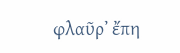φλαῦρʼ ἔπη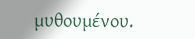μυθουμένου.